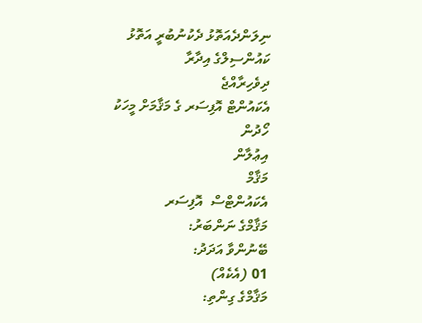ނިލަންދެއަތޮޅު ދެކުނުބުރީ އަތޮޅު ކައުންސިލްގެ އިދާރާ
ދިވެހިރާއްޖެ
އެކައުންޓް އޮފިސަރ ގެ މަޤާމަށް މީހަކު ހޯދުން
އިޢުލާން
މަޤާމް
އެކައުންޓްސް  އޮފިސަރ
މަޤާމްގެ ނަންބަރު:
ބޭނުންވާ އަދަދު:
01 (އެކެއް)
މަޤާމްގެ ގިންތި: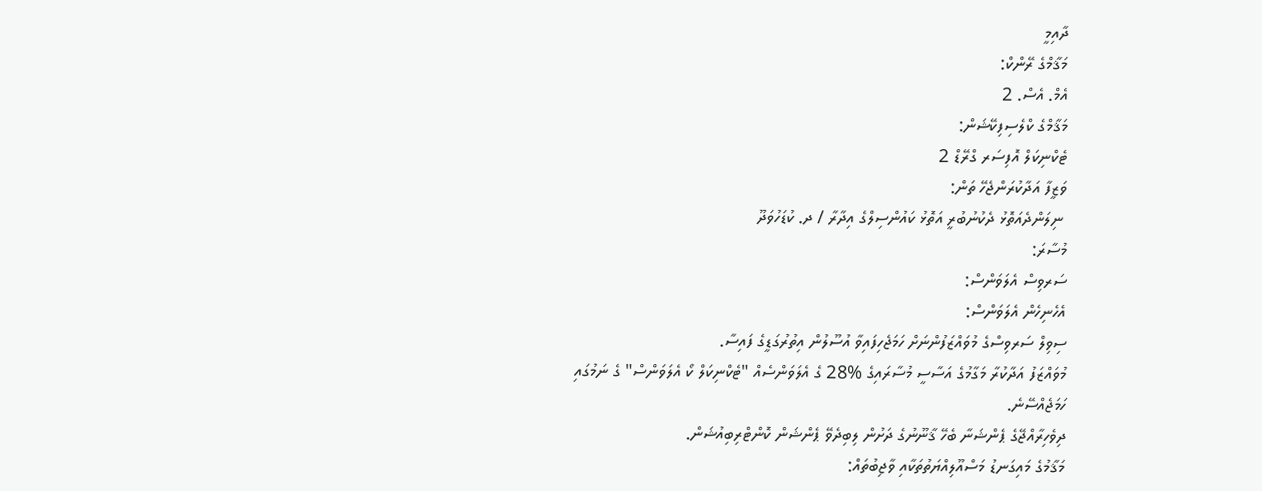ދާއިމީ
މަޤާމްގެ ރޭންކް:
އެމް. އެސް. 2
މަޤާމްގެ ކްލެސިފިކޭޝަން:
ޓެކްނިކަލް އޮފިސަރ ގްރޭޑް 2
ވަޒީފާ އަދާކުރަންޖެހޭ ތަން:
 ނިލަންދެއަތޮޅު ދެކުނުބުރީ އަތޮޅު ކައުންސިލްގެ އިދާރާ / ދ. ކުޑަހުވަދޫ
މުސާރަ:
ސަރވިސް އެލަވަންސް:
އެހެނިހެން އެލަވަންސް:
ސިވިލް ސަރވިސްގެ މުވައްޒަފުންނަށް ހަމަޖެހިފައިވާ އުސޫލުން އިތުރުގަޑީގެ ފައިސާ.
މުވައްޒަފު އަދާކުރާ މަގާމުގެ އަސާސީ މުސާރައިގެ %28 ގެ އެލަވަންސެއް "ޓެކްނިކަލް ކޯ އެލަވަންސް" ގެ ނަމުގައި ހަމަޖެއްސޭނެ.
ދިވެހިރާއްޖޭގެ ޕެންޝަނާ ބެހޭ ޤާނޫނުގެ ދަށުން ލިބިދެވޭ ޕެންޝަން ކޮންޓްރިބިއުޝަން.
މަޤާމުގެ މައިގަނޑު މަސްއޫލިއްޔަތުތަކާއި ވާޖިބުތައް: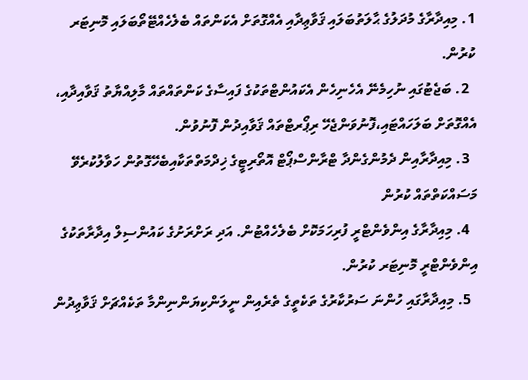1. މިއިދާރާގެ މުދަލުގެ ޙާލަތުބަލައި ޤަވާޢިދާއި އެއްގޮތަށް އެކަންތައް ބެލެހެއްޓޭތޯބަލައި މޮނިޓަރ ކުރުން.
  2. ބަޖެޓުގައި ނުހިމެނޭ އެހެނިހެން އެކައުންޓްތަކުގެ ފައިސާގެ ކަންތައްތައް މާލިއްޔާތު ޤަވާއިދާއި، އެއްގޮތަށް ބަލަހައްޓައި،ފޮނުވަންޖެހޭ ރިޕޯރޓްތައް ޤަވާއިދުން ފޮނުވުން.
  3. މިއިދާރާއިން ދެމުންގެންދާ ޓްރާންސްޕޯޓް އޮތޯރިޓީގެ ޚިދްމަތްތަކާއިބެހޭގޮތުން ހަވާލުކުރެވޭ މަސައްކަތްތައް ކުރުން
  4. މިއިދާރާގެ އިންވެންޓްރީ ފުރިހަމަކޮށް ބެލެހެއްޓުން. އަދި ރަށްރަށުގެ ކައުންސިލް އިދާރާތަކުގެ އިންވެންޓްރީ މޮނިޓަރ ކުރުން.
  5. މިއިދާރާގައި ހުންނަ ސަރުކާރުގެ ތަކެތީގެ ތެރެއިން ނީލަންކިޔަންނިންމާ ތަކެއްޗަށް ޤަވާޢިދުން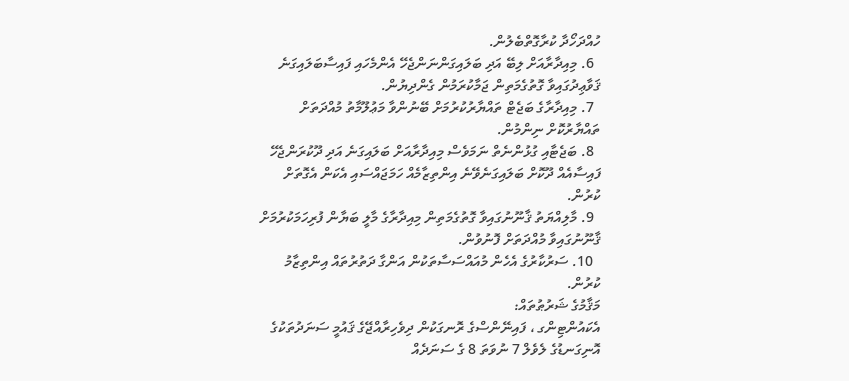ހުއްދަހޯދާ ކުރާގޮތްބެލުން.
  6. މިއިދާރާއަށް ލިބޭ އަދި ބަލައިގަންނަންޖެހޭ އެންމެހައި ފައިސާބަލައިގަނެ ޤަވާޢިދުގައިވާ ގޮތުގެމަތިން ޖަމާކުރަމުން ގެންދިޔުން.
  7. މިއިދާރާގެ ބަޖެޓް ތައްޔާރުކުރުމަށް ބޭނުންވާ މަޢުލޫމާތު މުއްދަތަށް ތައްޔާރުކޮށް ނިންމުން.
  8. ބަޖެޓާއި ގުޅުންނެތް ނަމަވެސް މިއިދާރާއަށް ބަލައިގަނެ އަދި ދޫކުރަންޖެހޭ ފައިސާއެއް ދޫކޮށް ބަލައިގަނެވޭނެ އިންތިޒާމެއް ހަމަޖައްސައި އެކަން އެގޮތަށް ކުރުން.
  9. މާލިއްޔަތު ޤާނޫނުގައިވާ ގޮތުގެމަތިން މިއިދާރާގެ މާލީ ބަޔާން ފުރިހަމަކުރުމަށް ޤާނޫނުގައިވާ މުއްދަތަށް ފޮނުވުން.
  10. ސަރުކާރުގެ އެހެން މުއައްސަސާތަކުން އަންގާ ދަތުރުތައް އިންތިޒާމު ކުރުން.
މަޤާމުގެ ޝަރުޠުތައް:
އެކައުންޓިންގ ، ފައިނޭންސްގެ ރޮނގަކުން ދިވެހިރާއްޖޭގެ ޤައުމީ ސަނަދުތަކުގެ އޮނިގަނޑުގެ ލެވެލް 7 ނުވަތަ 8 ގެ ސަނަދެއް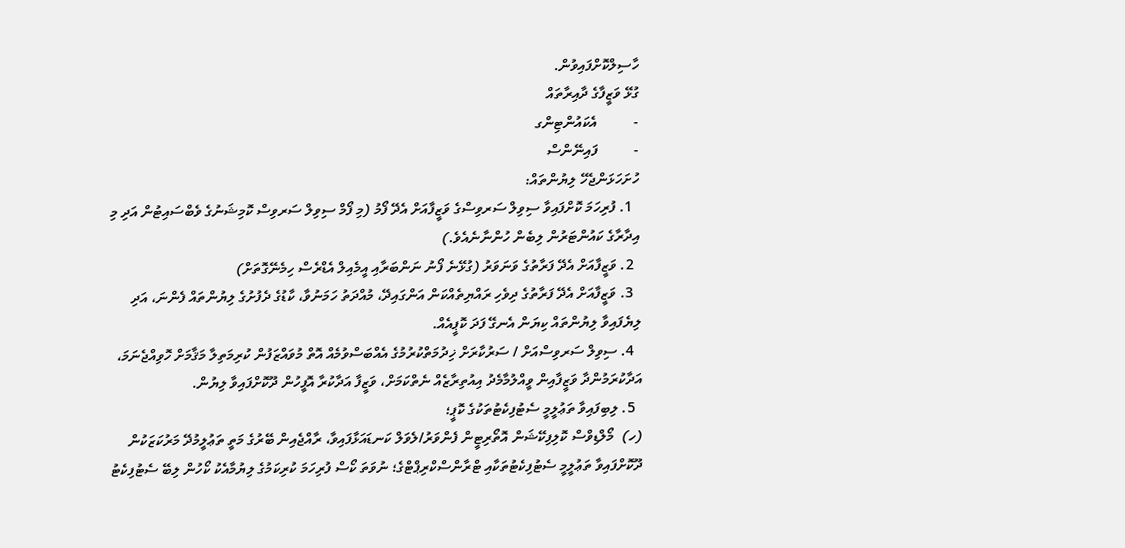ހާސިލްކޮށްފައިވުން.
ގުޅޭ ވަޒީފާގެ ދާއިރާތައް
-          އެކައުންޓިންގ
-          ފައިނޭންސް
ހުށަހަޅަންޖެހޭ ލިޔުންތައް:
  1. ފުރިހަމަ ކޮށްފައިވާ ސިވިލް ސަރވިސްގެ ވަޒީފާއަށް އެދޭ ފޯމު (މި ފޯމް ސިވިލް ސަރވިސް ކޮމިޝަނުގެ ވެބްސައިޓުން އަދި މި އިދާރާގެ ކައުންޓަރުން ލިބެން ހުންނާނެއެވެ.)
  2. ވަޒީފާއަށް އެދޭ ފަރާތުގެ ވަނަވަރު (ގުޅޭނެ ފޯނު ނަންބަރާއި އީމެއިލް އެޑްރެސް ހިމެނޭގޮތަށް)
  3. ވަޒީފާއަށް އެދޭ ފަރާތުގެ ދިވެހި ރައްޔިތެއްކަން އަންގައިދޭ، މުއްދަތު ހަމަނުވާ، ކާޑުގެ ދެފުށުގެ ލިޔުންތައް ފެންނަ، އަދި ލިޔެފައިވާ ލިޔުންތައް ކިޔަން އެނގޭ ފަދަ ކޮޕީއެއް.
  4. ސިވިލް ސަރވިސްއަށް / ސަރުކާރަށް ޚިދުމަތްކުރުމުގެ އެއްބަސްވުމެއް އޮތް މުވައްޒަފުން ކުރިމަތިލާ މަޤާމަށް ހޮވިއްޖެނަމަ، އަދާކުރަމުންދާ ވަޒީފާއިން ވީއްލުމާމެދު އިއުތިރާޒެއް ނެތްކަމަށް، ވަޒީފާ އަދާކުރާ އޮފީހުން ދޫކޮށްފައިވާ ލިޔުން.
  5. ލިބިފައިވާ ތަޢުލީމީ ސެޓުފިކެޓުތަކުގެ ކޮޕީ؛
(ހ)  މޯލްޑިވްސް ކޮލިފިކޭޝަން އޮތޯރިޓީން ފެންވަރު/ލެވަލް ކަނޑައަޅާފައިވާ، ރާއްޖެއިން ބޭރުގެ މަތީ ތަޢުލީމުދޭ މަރުކަޒަކުން ދޫކޮށްފައިވާ ތަޢުލީމީ ސެޓުފިކެޓުތަކާއި ޓްރާންސްކްރިޕްޓްގެ؛ ނުވަތަ ކޯސް ފުރިހަމަ ކުރިކަމުގެ ލިޔުމާއެކު ކޯހުން ލިބޭ ސެޓުފިކެޓު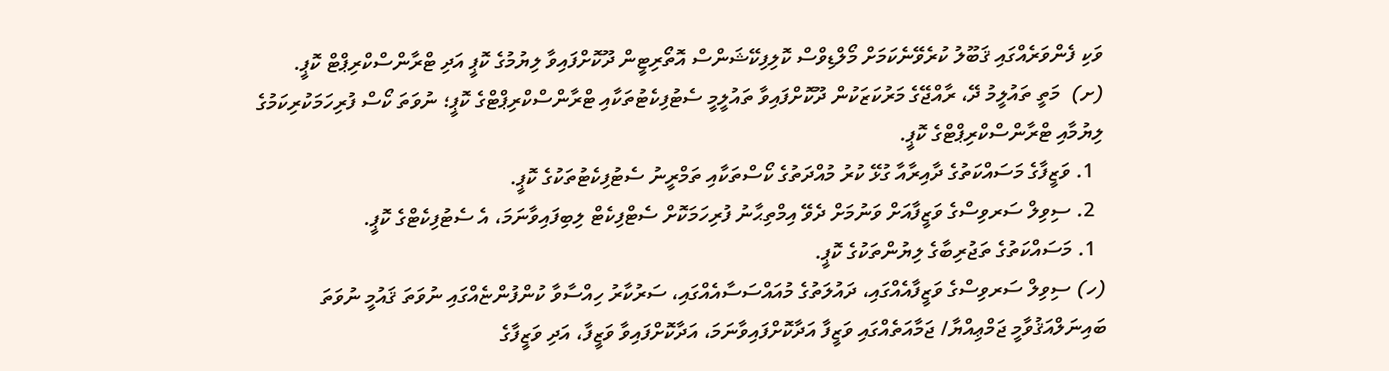ވަކި ފެންވަރެއްގައި ޤަބޫލު ކުރެވޭނެކަމަށް މޯލްޑިވްސް ކޮލިފިކޭޝަންސް އޮތޯރިޓީން ދޫކޮށްފައިވާ ލިޔުމުގެ ކޮޕީ އަދި ޓްރާންސްކްރިޕްޓް ކޮޕީ.
(ށ)  މަތީ ތައުލީމު ދޭ، ރާއްޖޭގެ މަރުކަޒަކުން ދޫކޮށްފައިވާ ތައުލީމީ ސެޓުފިކެޓުތަކާއި ޓްރާންސްކްރިޕްޓްގެ ކޮޕީ؛ ނުވަތަ ކޯސް ފުރިހަމަކުރިކަމުގެ ލިޔުމާއި ޓްރާންސްކްރިޕްޓްގެ ކޮޕީ.
  1. ވަޒީފާގެ މަސައްކަތުގެ ދާއިރާއާ ގުޅޭ ކުރު މުއްދަތުގެ ކޯސްތަކާއި ތަމްރީނު ސެޓުފިކެޓުތަކުގެ ކޮޕީ.
  2. ސިވިލް ސަރވިސްގެ ވަޒީފާއަށް ވަނުމަށް ދެވޭ އިމްތިޙާނު ފުރިހަމަކޮށް ސެޓްފިކެޓް ލިބިފައިވާނަމަ، އެ ސެޓުފިކެޓްގެ ކޮޕީ.
  1. މަސައްކަތުގެ ތަޖުރިބާގެ ލިޔުންތަކުގެ ކޮޕީ.
(ހ) ސިވިލް ސަރވިސްގެ ވަޒީފާއެއްގައި، ދައުލަތުގެ މުއައްސަސާއެއްގައި، ސަރުކާރު ހިއްސާވާ ކުންފުންޏެއްގައި ނުވަތަ ޤައުމީ ނުވަތަ ބައިނަލްއަޤުވާމީ ޖަމްޢިއްޔާ/ ޖަމާއަތެއްގައި ވަޒީފާ އަދާކޮށްފައިވާނަމަ، އަދާކޮށްފައިވާ ވަޒީފާ، އަދި ވަޒީފާގެ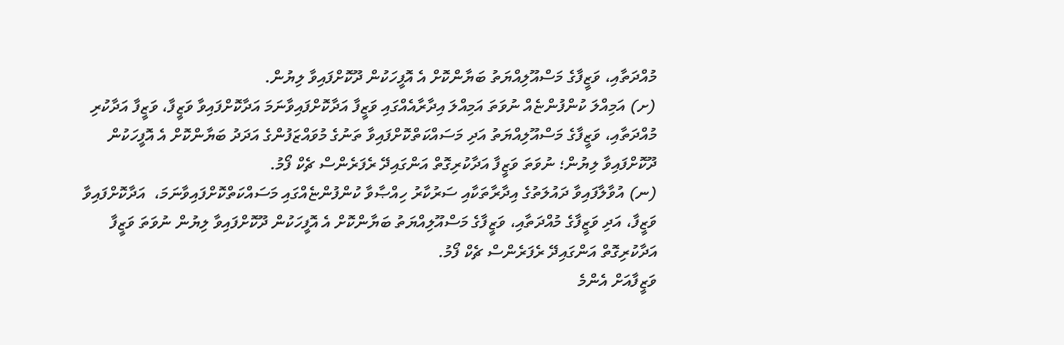މުއްދަތާއި، ވަޒީފާގެ މަސްއޫލިއްޔަތު ބަޔާންކޮށް އެ އޮފީހަކުން ދޫކޮށްފައިވާ ލިޔުން.
(ށ) އަމިއްލަ ކުންފުންޏެއް ނުވަތަ އަމިއްލަ އިދާރާއެއްގައި ވަޒީފާ އަދާކޮށްފައިވާނަމަ އަދާކޮށްފައިވާ ވަޒީފާ، ވަޒީފާ އަދާކުރި މުއްދަތާއި، ވަޒީފާގެ މަސްއޫލިއްޔަތު އަދި މަސައްކަތްކޮށްފައިވާ ތަނުގެ މުވައްޒަފުންގެ އަދަދު ބަޔާންކޮށް އެ އޮފީހަކުން ދޫކޮށްފައިވާ ލިޔުން؛ ނުވަތަ ވަޒީފާ އަދާކުރިގޮތް އަންގައިދޭ ރެފަރެންސް ޗެކް ފޯމު.
(ނ) އުވާލާފައިވާ ދައުލަތުގެ އިދާރާތަކާއި ސަރުކާރު ހިއްޞާވާ ކުންފުންޏެއްގައި މަސައްކަތްކޮށްފައިވާނަމަ،  އަދާކޮށްފައިވާ ވަޒީފާ، އަދި ވަޒީފާގެ މުއްދަތާއި، ވަޒީފާގެ މަސްއޫލިއްޔަތު ބަޔާންކޮށް އެ އޮފީހަކުން ދޫކޮށްފައިވާ ލިޔުން ނުވަތަ ވަޒީފާ އަދާކުރިގޮތް އަންގައިދޭ ރެފަރެންސް ޗެކް ފޯމު.
ވަޒީފާއަށް އެންމެ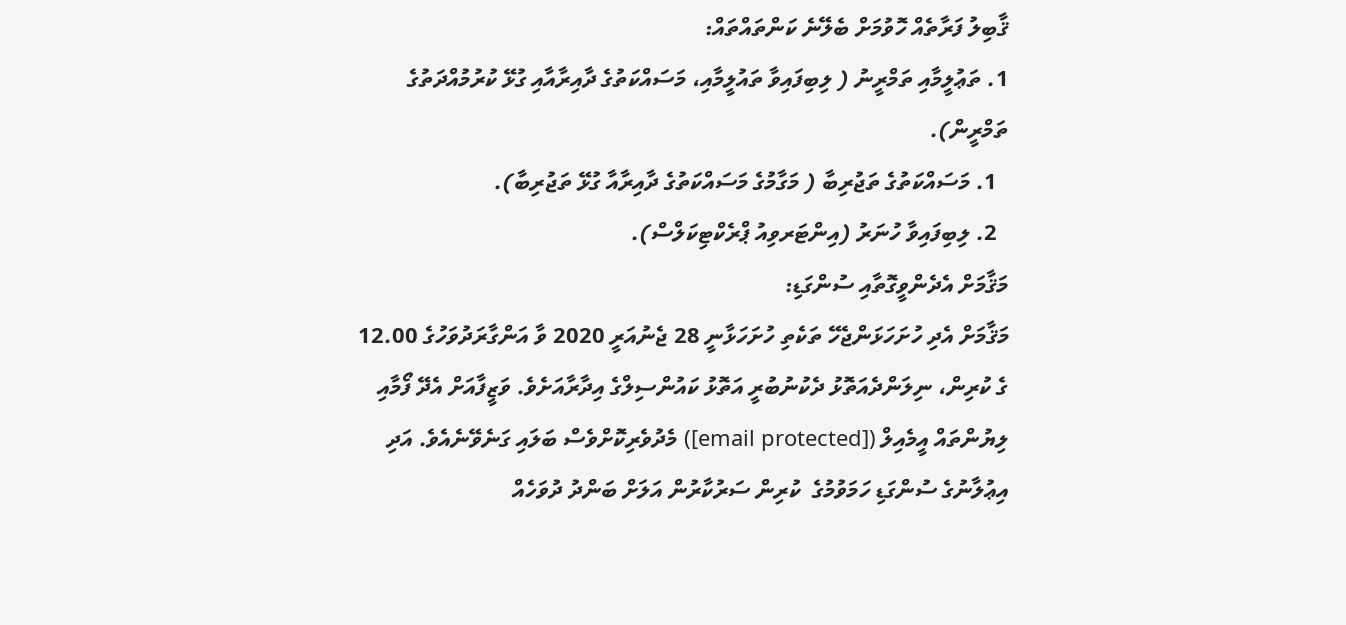ޤާބިލު ފަރާތެއް ހޮވުމަށް ބެލޭނެ ކަންތައްތައް:
1. ތަޢުލީމާއި ތަމްރީނު ( ލިބިފައިވާ ތައުލީމާއި، މަސައްކަތުގެ ދާއިރާއާއި ގުޅޭ ކުރުމުއްދަތުގެ ތަމްރީން).
  1. މަސައްކަތުގެ ތަޖުރިބާ ( މަގާމުގެ މަސައްކަތުގެ ދާއިރާއާ ގުޅޭ ތަޖުރިބާ).
  2. ލިބިފައިވާ ހުނަރު (އިންޓަރވިއު ޕްރެކްޓިކަލްސް).
މަޤާމަށް އެދެންވީގޮތާއި ސުންގަޑި:
މަޤާމަށް އެދި ހުށަހަޅަންޖެހޭ ތަކެތި ހުށަހަޅާނީ 28 ޖެނުއަރީ 2020 ވާ އަންގާރަދުވަހުގެ 12.00 ގެ ކުރިން، ނިލަންދެއަތޮޅު ދެކުނުބުރީ އަތޮޅު ކައުންސިލްގެ އިދާރާއަށެވެ. ވަޒީފާއަށް އެދޭ ފޯމާއި ލިޔުންތައް އީމެއިލް ([email protected]) މެދުވެރިކޮށްވެސް ބަލައި ގަނެވޭނެއެވެ. އަދި އިޢުލާނުގެ ސުންގަޑި ހަމަވުމުގެ  ކުރިން ސަރުކާރުން އަލަށް ބަންދު ދުވަހެއް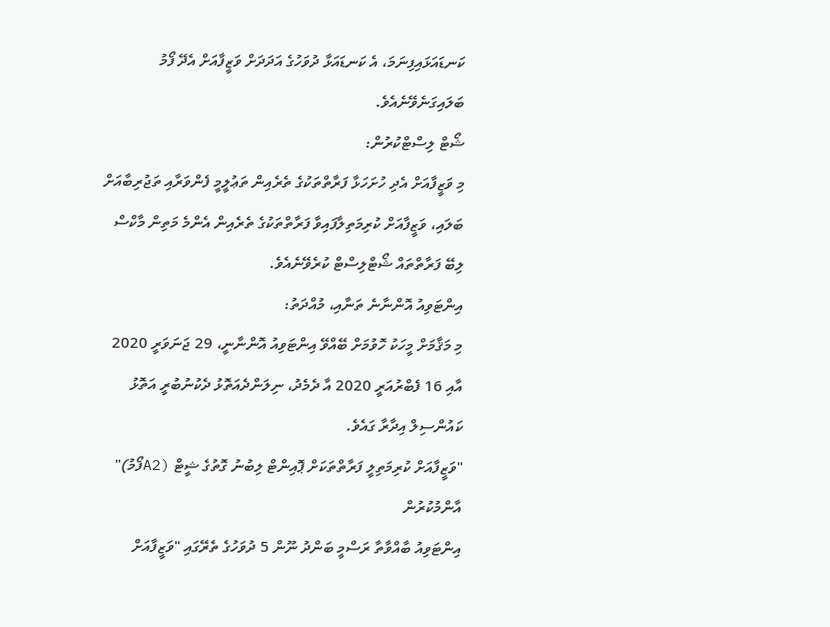ކަނޑައަޅައިފިނަމަ، އެ ކަނޑައަޅާ ދުވަހުގެ އަދަދަށް ވަޒީފާއަށް އެދޭ ފޯމު ބަލައިގަނެވޭނެއެވެ.
ޝޯޓް ލިސްޓްކުރުން:
މި ވަޒީފާއަށް އެދި ހުށަހަޅާ ފަރާތްތަކުގެ ތެރެއިން ތަޢުލީމީ ފެންވަރާއި ތަޖުރިބާއަށް ބަލައި، ވަޒީފާއަށް ކުރިމަތިލާފައިވާ ފަރާތްތަކުގެ ތެރެއިން އެންމެ މަތިން މާކްސް ލިބޭ ފަރާތްތައް ޝޯޓްލިސްޓް ކުރެވޭނެއެވެ.
އިންޓަވިއު އޮންނާނެ ތަނާއި، މުއްދަތު:
މި މަޤާމަށް މީހަކު ހޮވުމަށް ބޭއްވޭ އިންޓަވިއު އޮންނާނީ، 29 ޖަނަވަރީ 2020 އާއި 16 ފެބްރުއަރީ 2020 އާ ދެމެދު، ނިލަންދެއަތޮޅު ދެކުނުބުރީ އަތޮޅު ކައުންސިލް އިދާރާ ގައެވެ.
"ވަޒީފާއަށް ކުރިމަތިލީ ފަރާތްތަކަށް ޕޮއިންޓް ލިބުނު ގޮތުގެ ޝީޓް (A2ފޯމު)" އާންމުކުރުން
އިންޓަވިއު ބާއްވާތާ ރަސްމީ ބަންދު ނޫން 5 ދުވަހުގެ ތެރޭގައި "ވަޒީފާއަށް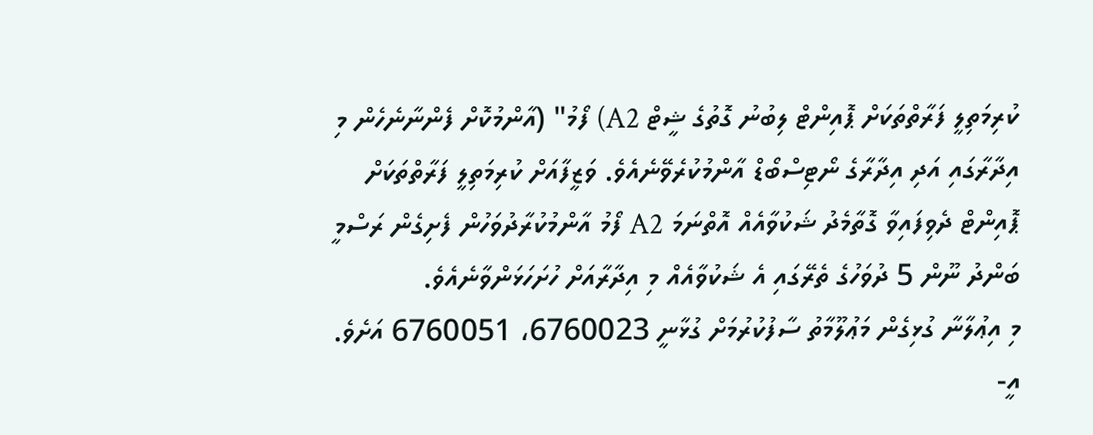ކުރިމަތިލީ ފަރާތްތަކަށް ޕޮއިންޓް ލިބުނު ގޮތުގެ ޝީޓް A2) ފޯމު" (އާންމުކޮށް ފެންނާނެހެން މި އިދާރާގައި އަދި އިދާރާގެ ނޯޓިސްބޯޑް އާންމުކުރެވޭނެއެވެ. ވަޒީފާއަށް ކުރިމަތިލީ ފަރާތްތަކަށް ޕޮއިންޓް ދެވިފައިވާ ގޮތާމެދު ޝަކުވާއެއް އޮތްނަމަ A2 ފޯމު އާންމުކުރާދުވަހުން ފެށިގެން ރަސްމީ ބަންދު ނޫން 5 ދުވަހުގެ ތެރޭގައި އެ ޝަކުވާއެއް މި އިދާރާއަށް ހުށަހަޅަންވާނެއެވެ.
މި އިޢުލާނާ ގުޅިގެން މަޢުލޫމާތު ސާފުކުރުމަށް ގުޅާނީ 6760023، 6760051 އަށެވެ. އީ-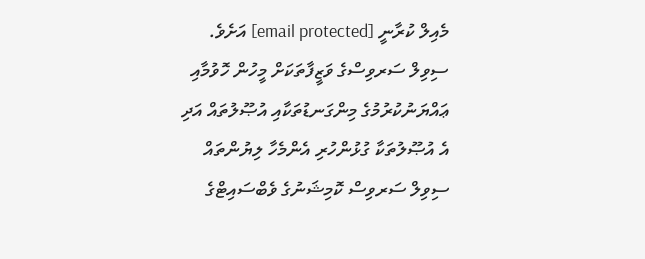މެއިލް ކުރާނީ [email protected] އަށެވެ.
ސިވިލް ސަރވިސްގެ ވަޒީފާތަކަށް މީހުން ހޮވުމާއި ޢައްޔަނުކުރުމުގެ މިންގަނޑުތަކާއި އުޞޫލުތައް އަދި އެ އުޞޫލުތަކާ ގުޅުންހުރި އެންމެހާ ލިޔުންތައް ސިވިލް ސަރވިސް ކޮމިޝަނުގެ ވެބްސައިޓްގެ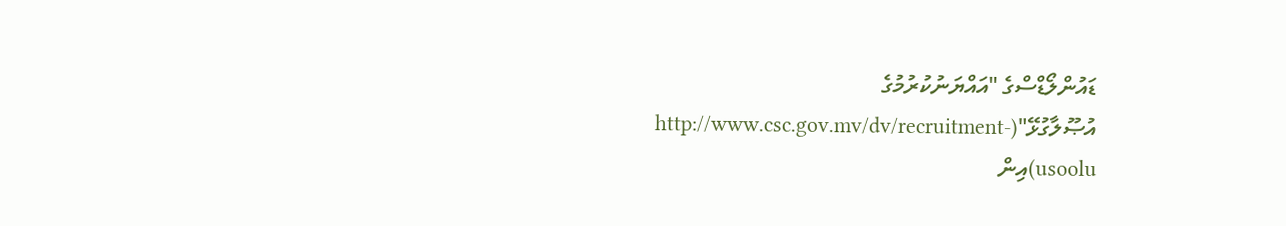ޑައުންލޯޑްސްގެ "އައްޔަނުކުރުމުގެ އުޞޫލާގުޅޭ"(http://www.csc.gov.mv/dv/recruitment-usoolu)އިން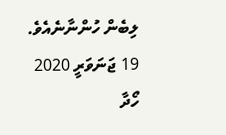ލިބެން ހުންނާނެއެވެ.
19 ޖަނަވަރީ 2020
ހޯދާ